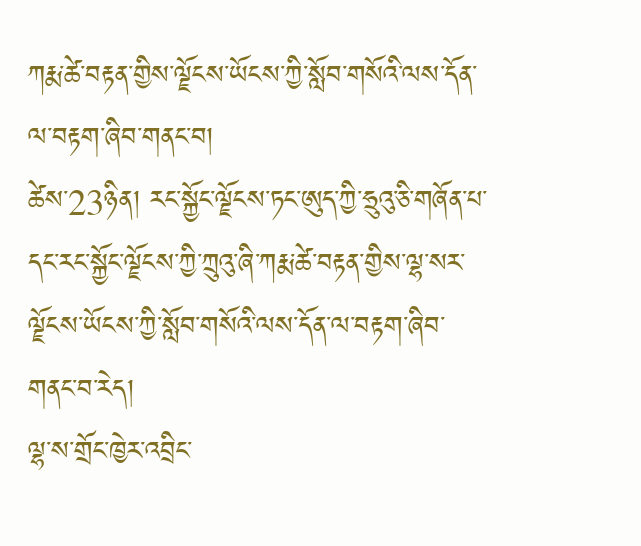ཀརྨ་ཚེ་བརྟན་གྱིས་ལྗོངས་ཡོངས་ཀྱི་སློབ་གསོའི་ལས་དོན་ལ་བརྟག་ཞིབ་གནང་བ།
ཚེས་23ཉིན། རང་སྐྱོང་ལྗོངས་ཏང་ཨུད་ཀྱི་ཧྲུའུ་ཅི་གཞོན་པ་དང་རང་སྐྱོང་ལྗོངས་ཀྱི་ཀྲུའུ་ཞི་ཀརྨ་ཚེ་བརྟན་གྱིས་ལྷ་སར་ལྗོངས་ཡོངས་ཀྱི་སློབ་གསོའི་ལས་དོན་ལ་བརྟག་ཞིབ་གནང་བ་རེད།
ལྷ་ས་གྲོང་ཁྱེར་འབྲིང་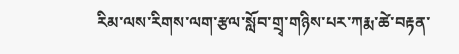རིམ་ལས་རིགས་ལག་རྩལ་སློབ་གྲྭ་གཉིས་པར་ཀརྨ་ཚེ་བརྟན་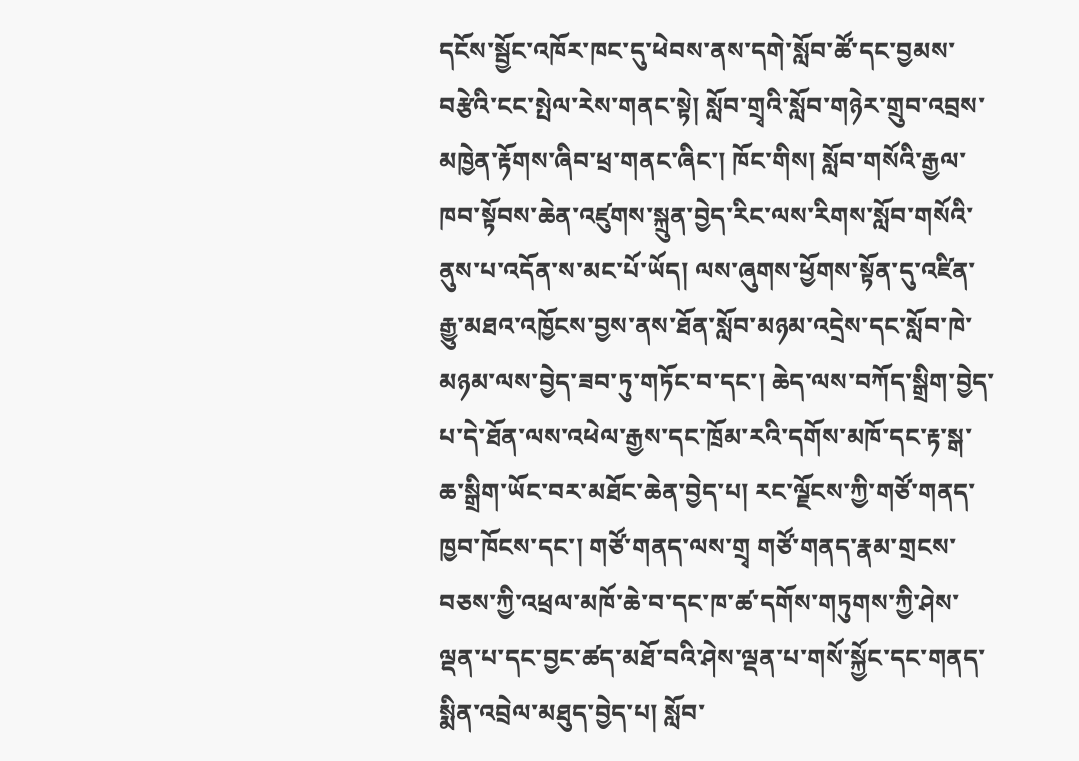དངོས་སྦྱོང་འཁོར་ཁང་དུ་ཕེབས་ནས་དགེ་སློབ་ཚོ་དང་བྱམས་བརྩེའི་ངང་སྤེལ་རེས་གནང་སྟེ། སློབ་གྲྭའི་སློབ་གཉེར་གྲུབ་འབྲས་མཁྱེན་རྟོགས་ཞིབ་ཕྲ་གནང་ཞིང་། ཁོང་གིས། སློབ་གསོའི་རྒྱལ་ཁབ་སྟོབས་ཆེན་འཛུགས་སྐྲུན་བྱེད་རིང་ལས་རིགས་སློབ་གསོའི་ནུས་པ་འདོན་ས་མང་པོ་ཡོད། ལས་ཞུགས་ཕྱོགས་སྟོན་དུ་འཛིན་རྒྱུ་མཐའ་འཁྱོངས་བྱས་ནས་ཐོན་སློབ་མཉམ་འདྲེས་དང་སློབ་ཁེ་མཉམ་ལས་བྱེད་ཟབ་ཏུ་གཏོང་བ་དང་། ཆེད་ལས་བཀོད་སྒྲིག་བྱེད་པ་དེ་ཐོན་ལས་འཕེལ་རྒྱས་དང་ཁྲོམ་རའི་དགོས་མཁོ་དང་རྟ་སྒ་ཆ་སྒྲིག་ཡོང་བར་མཐོང་ཆེན་བྱེད་པ། རང་ལྗོངས་ཀྱི་གཙོ་གནད་ཁྱབ་ཁོངས་དང་། གཙོ་གནད་ལས་གྲྭ གཙོ་གནད་རྣམ་གྲངས་བཅས་ཀྱི་འཕྲལ་མཁོ་ཆེ་བ་དང་ཁ་ཚ་དགོས་གཏུགས་ཀྱི་ཤེས་ལྡན་པ་དང་བྱང་ཚད་མཐོ་བའི་ཤེས་ལྡན་པ་གསོ་སྐྱོང་དང་གནད་སྨིན་འབྲེལ་མཐུད་བྱེད་པ། སློབ་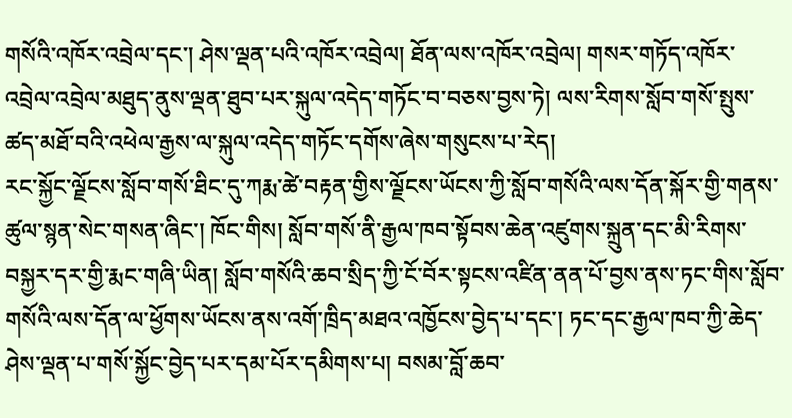གསོའི་འཁོར་འབྲེལ་དང་། ཤེས་ལྡན་པའི་འཁོར་འབྲེལ། ཐོན་ལས་འཁོར་འབྲེལ། གསར་གཏོད་འཁོར་འབྲེལ་འབྲེལ་མཐུད་ནུས་ལྡན་ཐུབ་པར་སྐུལ་འདེད་གཏོང་བ་བཅས་བྱས་ཏེ། ལས་རིགས་སློབ་གསོ་སྤུས་ཚད་མཐོ་བའི་འཕེལ་རྒྱས་ལ་སྐུལ་འདེད་གཏོང་དགོས་ཞེས་གསུངས་པ་རེད།
རང་སྐྱོང་ལྗོངས་སློབ་གསོ་ཐིང་དུ་ཀརྨ་ཚེ་བརྟན་གྱིས་ལྗོངས་ཡོངས་ཀྱི་སློབ་གསོའི་ལས་དོན་སྐོར་གྱི་གནས་ཚུལ་སྙན་སེང་གསན་ཞིང་། ཁོང་གིས། སློབ་གསོ་ནི་རྒྱལ་ཁབ་སྟོབས་ཆེན་འཛུགས་སྐྲུན་དང་མི་རིགས་བསྐྱར་དར་གྱི་རྨང་གཞི་ཡིན། སློབ་གསོའི་ཆབ་སྲིད་ཀྱི་ངོ་བོར་སྟངས་འཛིན་ནན་པོ་བྱས་ནས་ཏང་གིས་སློབ་གསོའི་ལས་དོན་ལ་ཕྱོགས་ཡོངས་ནས་འགོ་ཁྲིད་མཐའ་འཁྱོངས་བྱེད་པ་དང་། ཏང་དང་རྒྱལ་ཁབ་ཀྱི་ཆེད་ཤེས་ལྡན་པ་གསོ་སྐྱོང་བྱེད་པར་དམ་པོར་དམིགས་པ། བསམ་བློ་ཆབ་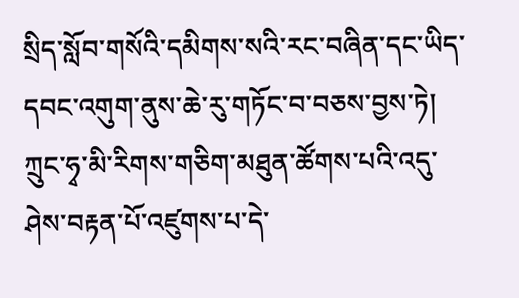སྲིད་སློབ་གསོའི་དམིགས་སའི་རང་བཞིན་དང་ཡིད་དབང་འགུག་ནུས་ཆེ་རུ་གཏོང་བ་བཅས་བྱས་ཏེ། ཀྲུང་ཧྭ་མི་རིགས་གཅིག་མཐུན་ཚོགས་པའི་འདུ་ཤེས་བརྟན་པོ་འཛུགས་པ་དེ་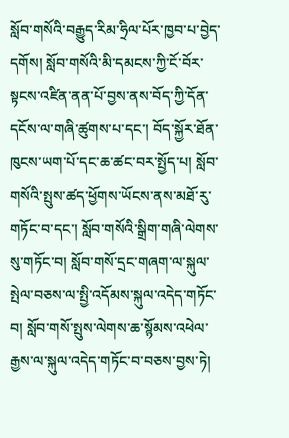སློབ་གསོའི་བརྒྱུད་རིམ་ཧྲིལ་པོར་ཁྱབ་པ་བྱེད་དགོས། སློབ་གསོའི་མི་དམངས་ཀྱི་ངོ་བོར་སྟངས་འཛིན་ནན་པོ་བྱས་ནས་བོད་ཀྱི་དོན་དངོས་ལ་གཞི་ཚུགས་པ་དང་། བོད་སྐྱོར་ཐོན་ཁུངས་ཡག་པོ་དང་ཆ་ཚང་བར་སྤྱོད་པ། སློབ་གསོའི་སྤུས་ཚད་ཕྱོགས་ཡོངས་ནས་མཐོ་རུ་གཏོང་བ་དང་། སློབ་གསོའི་སྒྲིག་གཞི་ལེགས་སུ་གཏོང་བ། སློབ་གསོ་དྲང་གཞག་ལ་སྐུལ་སྤེལ་བཅས་ལ་སྤྱི་འདོམས་སྐུལ་འདེད་གཏོང་བ། སློབ་གསོ་སྤུས་ལེགས་ཆ་སྙོམས་འཕེལ་རྒྱས་ལ་སྐུལ་འདེད་གཏོང་བ་བཅས་བྱས་ཏེ།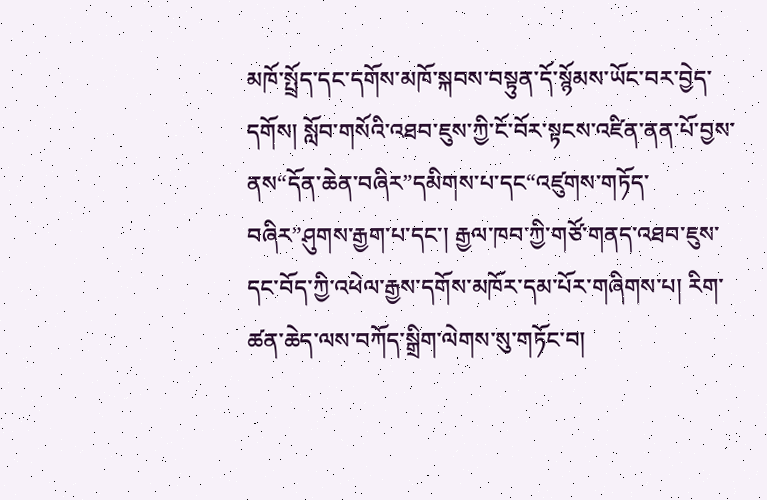མཁོ་སྤྲོད་དང་དགོས་མཁོ་སྐབས་བསྟུན་དོ་སྙོམས་ཡོང་བར་བྱེད་དགོས། སློབ་གསོའི་འཐབ་ཇུས་ཀྱི་ངོ་བོར་སྟངས་འཛིན་ནན་པོ་བྱས་ནས“དོན་ཆེན་བཞིར”དམིགས་པ་དང“འཛུགས་གཏོད་བཞིར”ཤུགས་རྒྱག་པ་དང་། རྒྱལ་ཁབ་ཀྱི་གཙོ་གནད་འཐབ་ཇུས་དང་བོད་ཀྱི་འཕེལ་རྒྱས་དགོས་མཁོར་དམ་པོར་གཞིགས་པ། རིག་ཚན་ཆེད་ལས་བཀོད་སྒྲིག་ལེགས་སུ་གཏོང་བ།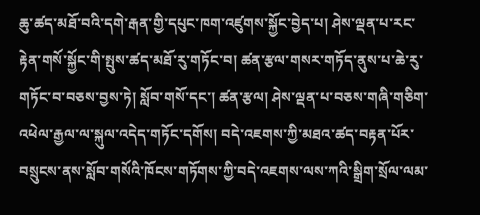ཆུ་ཚད་མཐོ་བའི་དགེ་རྒན་གྱི་དཔུང་ཁག་འཛུགས་སྐྱོང་བྱེད་པ། ཤེས་ལྡན་པ་རང་རྟེན་གསོ་སྐྱོང་གི་སྤུས་ཚད་མཐོ་རུ་གཏོང་བ། ཚན་རྩལ་གསར་གཏོད་ནུས་པ་ཆེ་རུ་གཏོང་བ་བཅས་བྱས་ཏེ། སློབ་གསོ་དང་། ཚན་རྩལ། ཤེས་ལྡན་པ་བཅས་གཞི་གཅིག་འཕེལ་རྒྱལ་ལ་སྐུལ་འདེད་གཏོང་དགོས། བདེ་འཇགས་ཀྱི་མཐའ་ཚད་བརྟན་པོར་བསྲུངས་ནས་སློབ་གསོའི་ཁོངས་གཏོགས་ཀྱི་བདེ་འཇགས་ལས་ཀའི་སྒྲིག་སྲོལ་ལམ་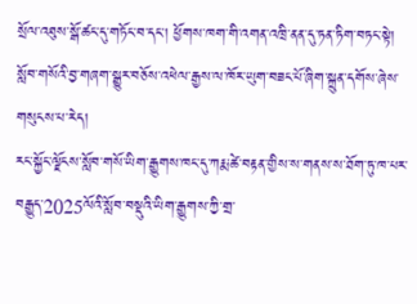སྲོལ་འཐུས་སྒོ་ཚང་དུ་གཏོང་བ་དང་། ཕྱོགས་ཁག་གི་འགན་འཁྲི་ནན་དུ་ཏན་ཏིག་བཏང་སྟེ། སློབ་གསོའི་བྱ་གཞག་སྒྱུར་བཅོས་འཕེལ་རྒྱས་ལ་ཁོར་ཡུག་བཟང་པོ་ཞིག་སྐྲུན་དགོས་ཞེས་གསུངས་པ་རེད།
རང་སྐྱོང་ལྗོངས་སློབ་གསོ་ཡིག་རྒྱུགས་ཁང་དུ་ཀརྨ་ཚེ་བརྟན་གྱིས་ས་གནས་ས་ཐོག་ཏུ་ཁ་པར་བརྒྱུད་2025ལོའི་སློབ་བསྡུའི་ཡིག་རྒྱུགས་ཀྱི་གྲ་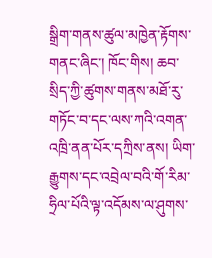སྒྲིག་གནས་ཚུལ་མཁྱེན་རྟོགས་གནང་ཞིང་། ཁོང་གིས། ཆབ་སྲིད་ཀྱི་ཚུགས་གནས་མཐོ་རུ་གཏོང་བ་དང་ལས་ཀའི་འགན་འཁྲི་ནན་པོར་དཀྲིས་ནས། ཡིག་རྒྱུགས་དང་འབྲེལ་བའི་གོ་རིམ་ཧྲིལ་པོའི་ལྟ་འདོམས་ལ་ཤུགས་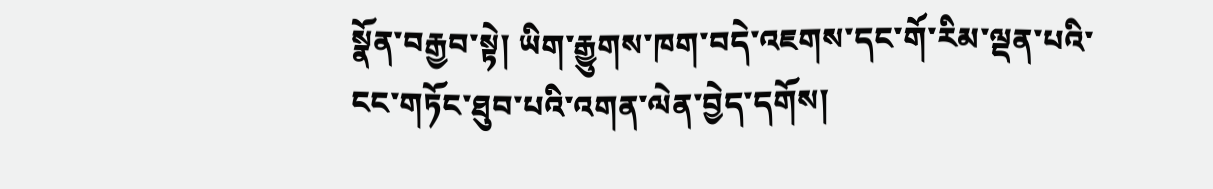སྣོན་བརྒྱབ་སྟེ། ཡིག་རྒྱུགས་ཁག་བདེ་འཇགས་དང་གོ་རིམ་ལྡན་པའི་ངང་གཏོང་ཐུབ་པའི་འགན་ལེན་བྱེད་དགོས།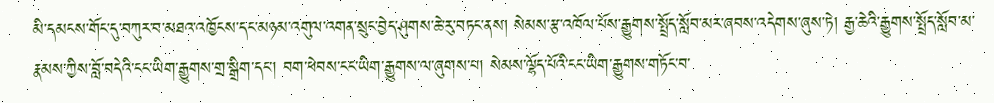མི་དམངས་གོང་དུ་བཀུར་བ་མཐའ་འཁྱོངས་དང་མཉམ་འགུལ་འགན་སྲུང་བྱེད་ཤུགས་ཆེ་རུ་བཏང་ནས། སེམས་རྩ་འཁོལ་པོས་རྒྱུགས་སྤྲོད་སློབ་མར་ཞབས་འདེགས་ཞུས་ཏེ། རྒྱ་ཆེའི་རྒྱུགས་སྤྲོད་སློབ་མ་རྣམས་ཀྱིས་བློ་བདེའི་ངང་ཡིག་རྒྱུགས་གྲ་སྒྲིག་དང་། བག་ཕེབས་ངང་ཡིག་རྒྱུགས་ལ་ཞུགས་པ། སེམས་ལྷོད་པོའི་ངང་ཡིག་རྒྱུགས་གཏོང་བ་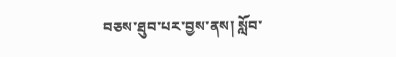བཅས་ཐུབ་པར་བྱས་ནས། སློབ་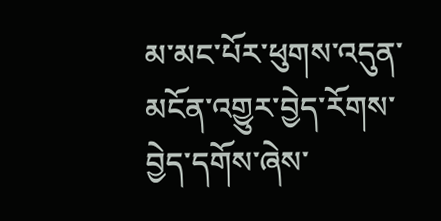མ་མང་པོར་ཕུགས་འདུན་མངོན་འགྱུར་བྱེད་རོགས་བྱེད་དགོས་ཞེས་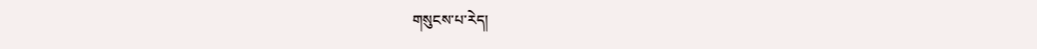གསུངས་པ་རེད།